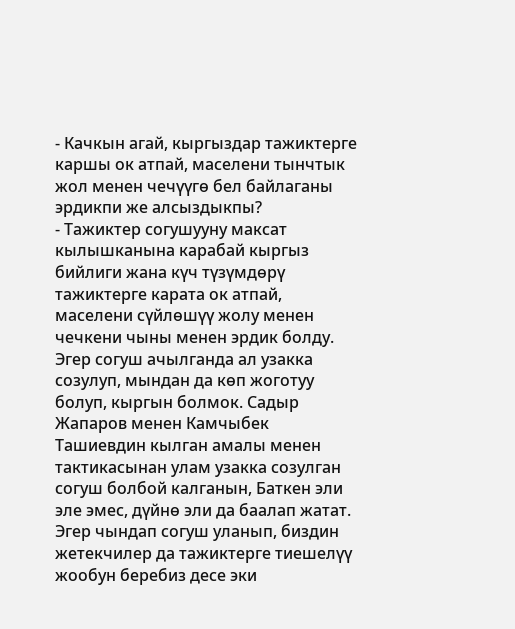- Качкын агай, кыргыздар тажиктерге каршы ок атпай, маселени тынчтык жол менен чечүүгө бел байлаганы эрдикпи же алсыздыкпы?
- Тажиктер согушууну максат кылышканына карабай кыргыз бийлиги жана күч түзүмдөрү тажиктерге карата ок атпай, маселени сүйлөшүү жолу менен чечкени чыны менен эрдик болду. Эгер согуш ачылганда ал узакка созулуп, мындан да көп жоготуу болуп, кыргын болмок. Садыр Жапаров менен Камчыбек Ташиевдин кылган амалы менен тактикасынан улам узакка созулган согуш болбой калганын, Баткен эли эле эмес, дүйнө эли да баалап жатат. Эгер чындап согуш уланып, биздин жетекчилер да тажиктерге тиешелүү жообун беребиз десе эки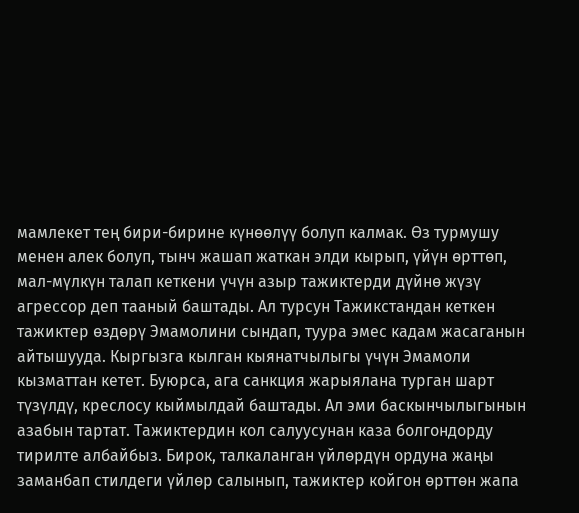мамлекет тең бири-бирине күнөөлүү болуп калмак. Өз турмушу менен алек болуп, тынч жашап жаткан элди кырып, үйүн өрттөп, мал-мүлкүн талап кеткени үчүн азыр тажиктерди дүйнө жүзү агрессор деп тааный баштады. Ал турсун Тажикстандан кеткен тажиктер өздөрү Эмамолини сындап, туура эмес кадам жасаганын айтышууда. Кыргызга кылган кыянатчылыгы үчүн Эмамоли кызматтан кетет. Буюрса, ага санкция жарыялана турган шарт түзүлдү, креслосу кыймылдай баштады. Ал эми баскынчылыгынын азабын тартат. Тажиктердин кол салуусунан каза болгондорду тирилте албайбыз. Бирок, талкаланган үйлөрдүн ордуна жаңы заманбап стилдеги үйлөр салынып, тажиктер койгон өрттөн жапа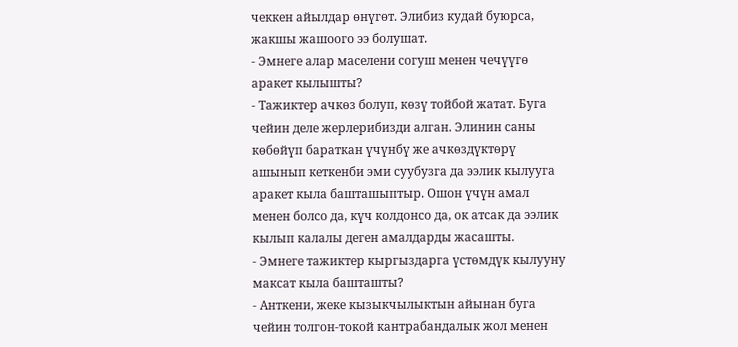чеккен айылдар өнүгөт. Элибиз кудай буюрса, жакшы жашоого ээ болушат.
- Эмнеге алар маселени согуш менен чечүүгө аракет кылышты?
- Тажиктер ачкөз болуп, көзү тойбой жатат. Буга чейин деле жерлерибизди алган. Элинин саны көбөйүп бараткан үчүнбү же ачкөздүктөрү ашынып кеткенби эми суубузга да ээлик кылууга аракет кыла башташыптыр. Ошон үчүн амал менен болсо да, күч колдонсо да, ок атсак да ээлик кылып калалы деген амалдарды жасашты.
- Эмнеге тажиктер кыргыздарга үстөмдүк кылууну максат кыла башташты?
- Анткени, жеке кызыкчылыктын айынан буга чейин толгон-токой кантрабандалык жол менен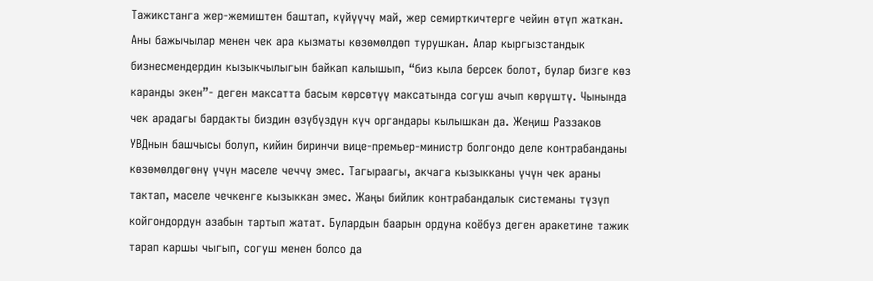Тажикстанга жер-жемиштен баштап, күйүүчү май, жер семирткичтерге чейин өтүп жаткан. Аны бажычылар менен чек ара кызматы көзөмөлдөп турушкан. Алар кыргызстандык бизнесмендердин кызыкчылыгын байкап калышып, “биз кыла берсек болот, булар бизге көз каранды экен”- деген максатта басым көрсөтүү максатында согуш ачып көрүштү. Чынында чек арадагы бардакты биздин өзүбүздүн күч органдары кылышкан да. Жеңиш Раззаков УВДнын башчысы болуп, кийин биринчи вице-премьер-министр болгондо деле контрабанданы көзөмөлдөгөнү үчүн маселе чеччү эмес. Тагыраагы, акчага кызыкканы үчүн чек араны тактап, маселе чечкенге кызыккан эмес. Жаңы бийлик контрабандалык системаны түзүп койгондордун азабын тартып жатат. Булардын баарын ордуна коёбуз деген аракетине тажик тарап каршы чыгып, согуш менен болсо да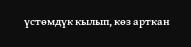үстөмдүк кылып, көз арткан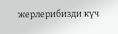жерлерибизди күч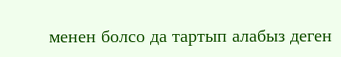менен болсо да тартып алабыз деген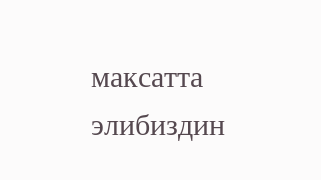максатта элибиздин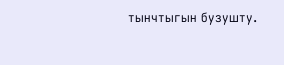тынчтыгын бузушту.